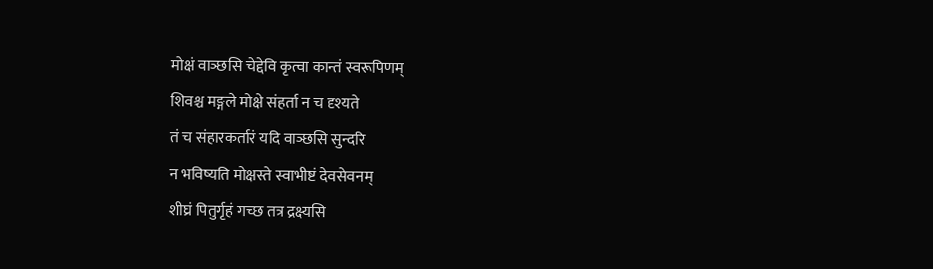मोक्षं वाञ्छसि चेद्देवि कृत्वा कान्तं स्वरूपिणम्
शिवश्च मङ्गले मोक्षे संहर्ता न च दृश्यते
तं च संहारकर्तारं यदि वाञ्छसि सुन्दरि
न भविष्यति मोक्षस्ते स्वाभीष्टं देवसेवनम्
शीघ्रं पितुर्गृहं गच्छ तत्र द्रक्ष्यसि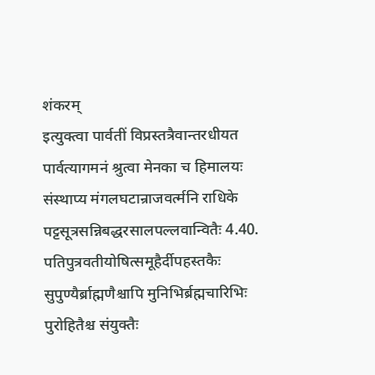शंकरम्
इत्युक्त्वा पार्वतीं विप्रस्तत्रैवान्तरधीयत
पार्वत्यागमनं श्रुत्वा मेनका च हिमालयः
संस्थाप्य मंगलघटान्राजवर्त्मनि राधिके
पट्टसूत्रसन्निबद्धरसालपल्लवान्वितैः 4.40.
पतिपुत्रवतीयोषित्समूहैर्दीपहस्तकैः
सुपुण्यैर्ब्राह्मणैश्चापि मुनिभिर्ब्रह्मचारिभिः
पुरोहितैश्च संयुक्तैः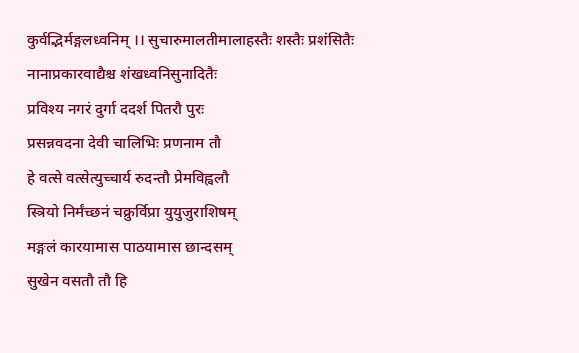कुर्वद्भिर्मङ्गलध्वनिम् ।। सुचारुमालतीमालाहस्तैः शस्तैः प्रशंसितैः
नानाप्रकारवाद्यैश्च शंखध्वनिसुनादितैः
प्रविश्य नगरं दुर्गा ददर्श पितरौ पुरः
प्रसन्नवदना देवी चालिभिः प्रणनाम तौ
हे वत्से वत्सेत्युच्चार्य रुदन्तौ प्रेमविह्वलौ
स्त्रियो निर्मंच्छनं चक्रुर्विप्रा युयुजुराशिषम्
मङ्गलं कारयामास पाठयामास छान्दसम्
सुखेन वसतौ तौ हि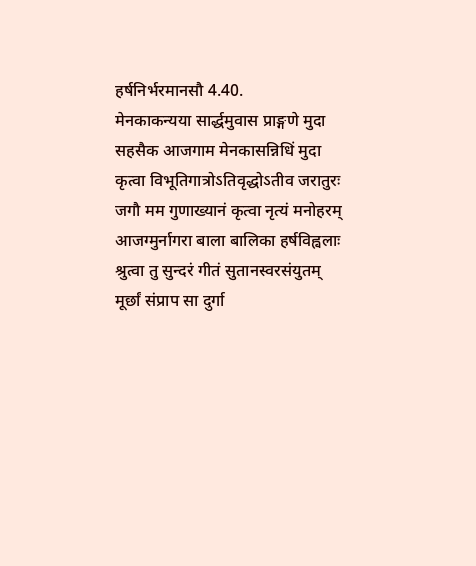हर्षनिर्भरमानसौ 4.40.
मेनकाकन्यया सार्द्धमुवास प्राङ्गणे मुदा
सहसैक आजगाम मेनकासन्निधिं मुदा
कृत्वा विभूतिगात्रोऽतिवृद्धोऽतीव जरातुरः
जगौ मम गुणाख्यानं कृत्वा नृत्यं मनोहरम्
आजग्मुर्नागरा बाला बालिका हर्षविह्वलाः
श्रुत्वा तु सुन्दरं गीतं सुतानस्वरसंयुतम्
मूर्छां संप्राप सा दुर्गा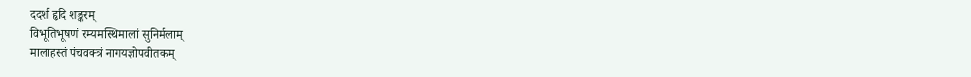ददर्श हृदि शङ्करम्
विभूतिभूषणं रम्यमस्थिमालां सुनिर्मलाम्
मालाहस्तं पंचवक्त्रं नागयज्ञोपवीतकम्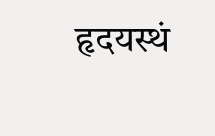हृदयस्थं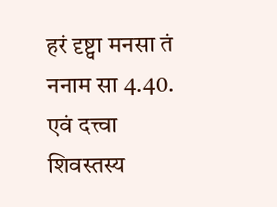हरं दृष्ट्वा मनसा तं ननाम सा 4.40.
एवं दत्त्वा शिवस्तस्य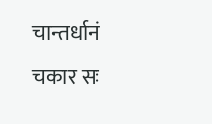चान्तर्धानं चकार सः